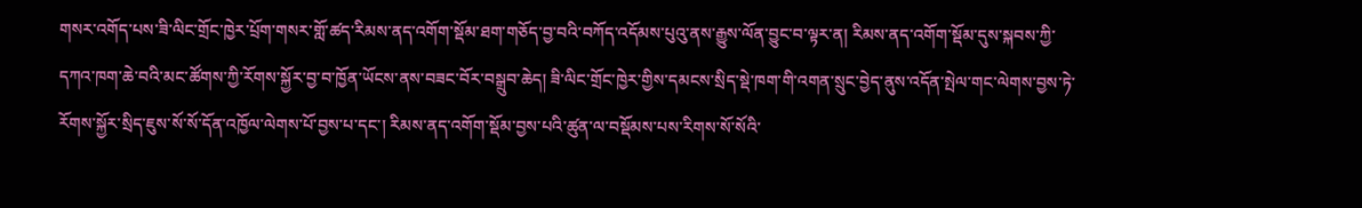གསར་འགོད་པས་ཟི་ལིང་གྲོང་ཁྱེར་པྲོག་གསར་གློ་ཚད་རིམས་ནད་འགོག་སྡོམ་ཐག་གཅོད་བྱ་བའི་བཀོད་འདོམས་པུའུ་ནས་རྒྱུས་ལོན་བྱུང་བ་ལྟར་ན། རིམས་ནད་འགོག་སྡོམ་དུས་སྐབས་ཀྱི་དཀའ་ཁག་ཆེ་བའི་མང་ཚོགས་ཀྱི་རོགས་སྐྱོར་བྱ་བ་ཁྱོན་ཡོངས་ནས་བཟང་བོར་བསྒྲུབ་ཆེད། ཟི་ལིང་གྲོང་ཁྱེར་གྱིས་དམངས་སྲིད་སྡེ་ཁག་གི་འགན་སྲུང་བྱེད་ནུས་འདོན་སྤེལ་གང་ལེགས་བྱས་ཏེ་རོགས་སྐྱོར་སྲིད་ཇུས་སོ་སོ་དོན་འཁྱོལ་ལེགས་པོ་བྱས་པ་དང་། རིམས་ནད་འགོག་སྡོམ་བྱས་པའི་ཚུན་ལ་བསྡོམས་པས་རིགས་སོ་སོའི་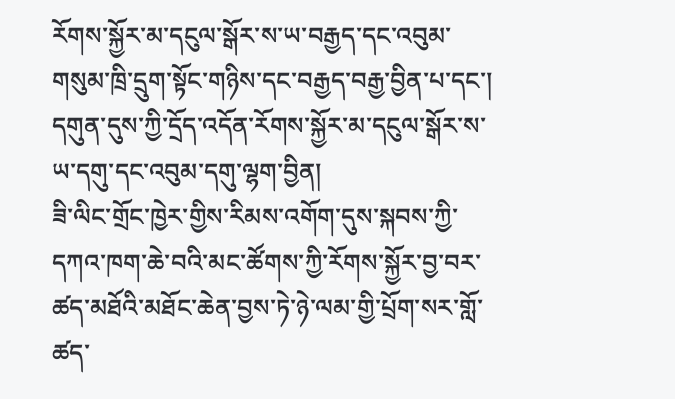རོགས་སྐྱོར་མ་དངུལ་སྒོར་ས་ཡ་བརྒྱད་དང་འབུམ་གསུམ་ཁྲི་དྲུག་སྟོང་གཉིས་དང་བརྒྱད་བརྒྱ་བྱིན་པ་དང་། དགུན་དུས་ཀྱི་དྲོད་འདོན་རོགས་སྐྱོར་མ་དངུལ་སྒོར་ས་ཡ་དགུ་དང་འབུམ་དགུ་ལྷག་བྱིན།
ཟི་ལིང་གྲོང་ཁྱེར་གྱིས་རིམས་འགོག་དུས་སྐབས་ཀྱི་དཀའ་ཁག་ཆེ་བའི་མང་ཚོགས་ཀྱི་རོགས་སྐྱོར་བྱ་བར་ཚད་མཐོའི་མཐོང་ཆེན་བྱས་ཏེ་ཉེ་ལམ་གྱི་པྲོག་སར་གློ་ཚད་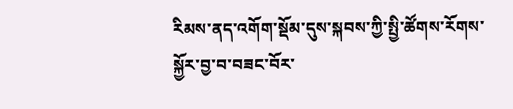རིམས་ནད་འགོག་སྡོམ་དུས་སྐབས་ཀྱི་སྤྱི་ཚོགས་རོགས་སྐྱོར་བྱ་བ་བཟང་བོར་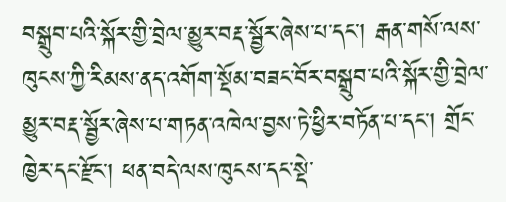བསྒྲུབ་པའི་སྐོར་གྱི་བྲེལ་མྱུར་བརྡ་སྦྱོར་ཞེས་པ་དང་། རྒན་གསོ་ལས་ཁུངས་ཀྱི་རིམས་ནད་འགོག་སྡོམ་བཟང་བོར་བསྒྲུབ་པའི་སྐོར་གྱི་བྲེལ་མྱུར་བརྡ་སྦྱོར་ཞེས་པ་གཏན་འཁེལ་བྱས་ཏེ་ཕྱིར་བཏོན་པ་དང་། གྲོང་ཁྱེར་དང་རྫོང་། ཕན་བདེ་ལས་ཁུངས་དང་སྡེ་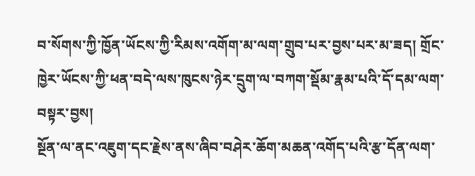བ་སོགས་ཀྱི་ཁྱོན་ཡོངས་ཀྱི་རིམས་འགོག་མ་ལག་གྲུབ་པར་བྱས་པར་མ་ཟད། གྲོང་ཁྱེར་ཡོངས་ཀྱི་ཕན་བདེ་ལས་ཁུངས་ཉེར་དྲུག་ལ་བཀག་སྡོམ་རྣམ་པའི་དོ་དམ་ལག་བསྟར་བྱས།
སྔོན་ལ་ནང་འཇུག་དང་རྗེས་ནས་ཞིབ་བཤེར་ཆོག་མཆན་འགོད་པའི་རྩ་དོན་ལག་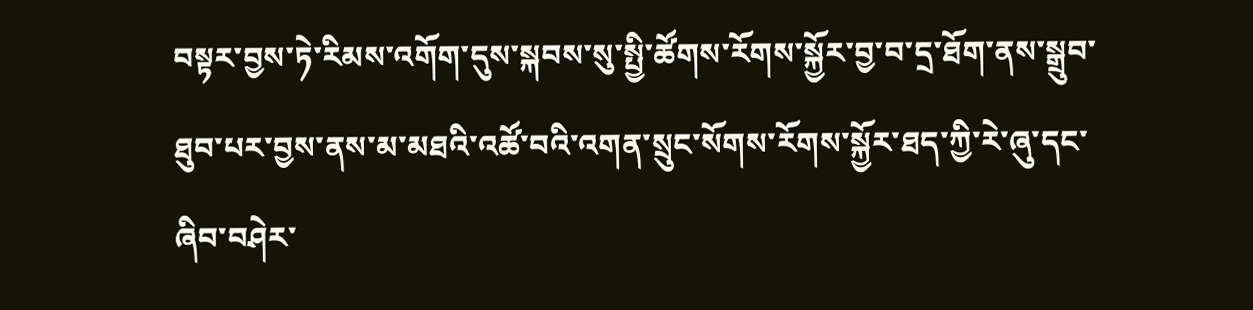བསྟར་བྱས་ཏེ་རིམས་འགོག་དུས་སྐབས་སུ་སྤྱི་ཚོགས་རོགས་སྐྱོར་བྱ་བ་དྲ་ཐོག་ནས་སྒྲུབ་ཐུབ་པར་བྱས་ནས་མ་མཐའི་འཚོ་བའི་འགན་སྲུང་སོགས་རོགས་སྐྱོར་ཐད་ཀྱི་རེ་ཞུ་དང་ཞིབ་བཤེར་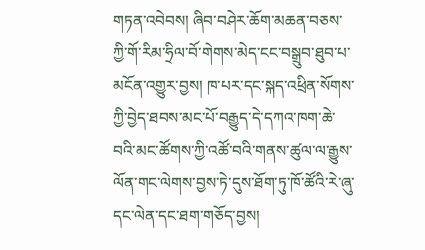གཏན་འབེབས། ཞིབ་བཤེར་ཆོག་མཆན་བཅས་ཀྱི་གོ་རིམ་ཧྲིལ་བོ་གེགས་མེད་ངང་བསྒྲུབ་ཐུབ་པ་མངོན་འགྱུར་བྱས། ཁ་པར་དང་སྐད་འཕྲིན་སོགས་ཀྱི་བྱེད་ཐབས་མང་པོ་བརྒྱུད་དེ་དཀའ་ཁག་ཆེ་བའི་མང་ཚོགས་ཀྱི་འཚོ་བའི་གནས་ཚུལ་ལ་རྒྱུས་ལོན་གང་ལེགས་བྱས་ཏེ་དུས་ཐོག་ཏུ་ཁོ་ཚོའི་རེ་ཞུ་དང་ལེན་དང་ཐག་གཅོད་བྱས།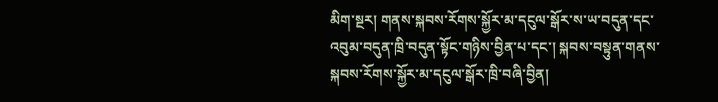མིག་སྔར། གནས་སྐབས་རོགས་སྐྱོར་མ་དངུལ་སྒོར་ས་ཡ་བདུན་དང་འབུམ་བདུན་ཁྲི་བདུན་སྟོང་གཉིས་བྱིན་པ་དང་། སྐབས་བསྟུན་གནས་སྐབས་རོགས་སྐྱོར་མ་དངུལ་སྒོར་ཁྲི་བཞི་བྱིན།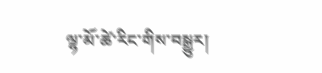ལྷ་མོ་ཚེ་རིང་གིས་བསྒྱུར།